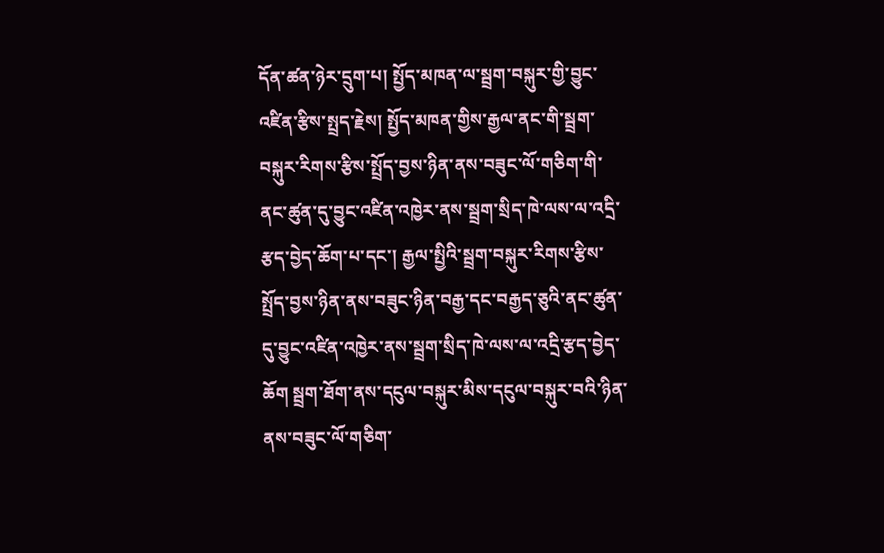དོན་ཚན་ཉེར་དྲུག་པ། སྤྱོད་མཁན་ལ་སྦྲག་བསྐུར་གྱི་བྱུང་འཛིན་རྩིས་སྤྲད་རྗེས། སྤྱོད་མཁན་གྱིས་རྒྱལ་ནང་གི་སྦྲག་བསྐུར་རིགས་རྩིས་སྤྲོད་བྱས་ཉིན་ནས་བཟུང་ལོ་གཅིག་གི་ནང་ཚུན་དུ་བྱུང་འཛིན་འཁྱེར་ནས་སྦྲག་སྲིད་ཁེ་ལས་ལ་འདྲི་རྩད་བྱེད་ཆོག་པ་དང་། རྒྱལ་སྤྱིའི་སྦྲག་བསྐུར་རིགས་རྩིས་སྤྲོད་བྱས་ཉིན་ནས་བཟུང་ཉིན་བརྒྱ་དང་བརྒྱད་ཅུའི་ནང་ཚུན་དུ་བྱུང་འཛིན་འཁྱེར་ནས་སྦྲག་སྲིད་ཁེ་ལས་ལ་འདྲི་རྩད་བྱེད་ཆོག སྦྲག་ཐོག་ནས་དངུལ་བསྐུར་མིས་དངུལ་བསྐུར་བའི་ཉིན་ནས་བཟུང་ལོ་གཅིག་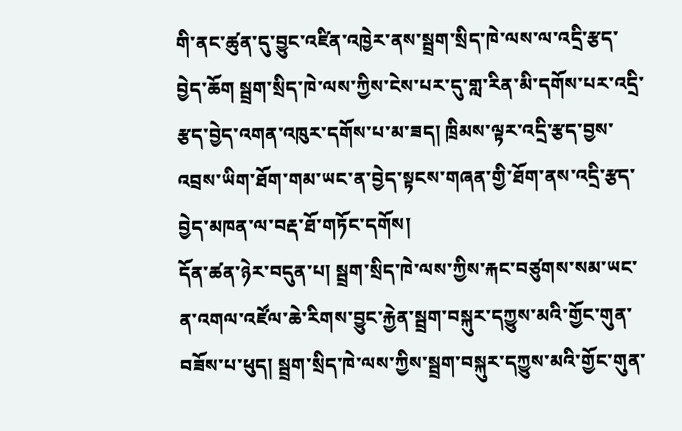གི་ནང་ཚུན་དུ་བྱུང་འཛིན་འཁྱེར་ནས་སྦྲག་སྲིད་ཁེ་ལས་ལ་འདྲི་རྩད་བྱེད་ཆོག སྦྲག་སྲིད་ཁེ་ལས་ཀྱིས་ངེས་པར་དུ་གླ་རིན་མི་དགོས་པར་འདྲི་རྩད་བྱེད་འགན་འཁུར་དགོས་པ་མ་ཟད། ཁྲིམས་ལྟར་འདྲི་རྩད་བྱས་འབྲས་ཡིག་ཐོག་གམ་ཡང་ན་བྱེད་སྟངས་གཞན་གྱི་ཐོག་ནས་འདྲི་རྩད་བྱེད་མཁན་ལ་བརྡ་ཐོ་གཏོང་དགོས།
དོན་ཚན་ཉེར་བདུན་པ། སྦྲག་སྲིད་ཁེ་ལས་ཀྱིས་རྐང་བཙུགས་སམ་ཡང་ན་འགལ་འཛོལ་ཆེ་རིགས་བྱུང་རྐྱེན་སྦྲག་བསྐུར་དཀྱུས་མའི་གྱོང་གུན་བཟོས་པ་ཕུད། སྦྲག་སྲིད་ཁེ་ལས་ཀྱིས་སྦྲག་བསྐུར་དཀྱུས་མའི་གྱོང་གུན་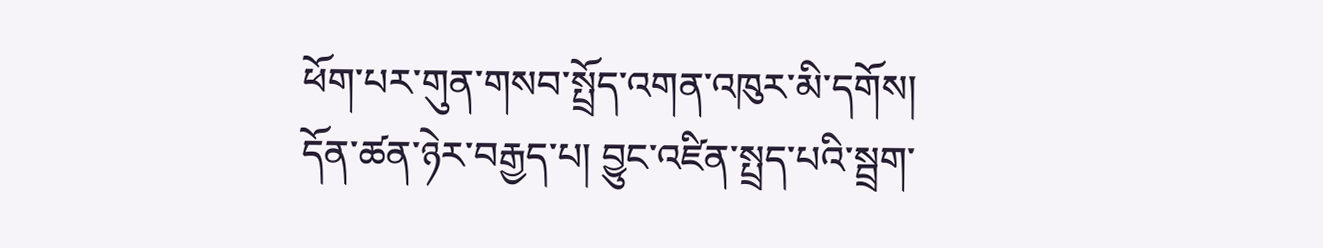ཕོག་པར་གུན་གསབ་སྤྲོད་འགན་འཁུར་མི་དགོས།
དོན་ཚན་ཉེར་བརྒྱད་པ། བྱུང་འཛིན་སྤྲད་པའི་སྦྲག་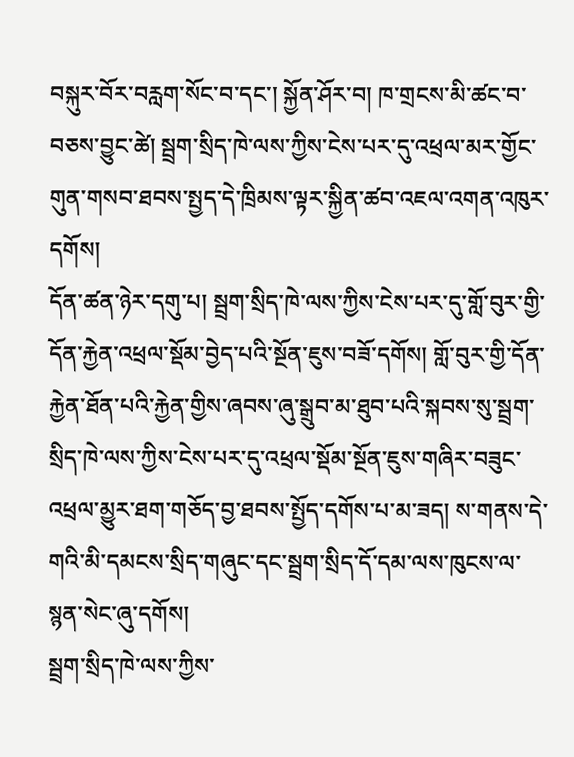བསྐུར་བོར་བརླག་སོང་བ་དང་། སྐྱོན་ཤོར་བ། ཁ་གྲངས་མི་ཚང་བ་བཅས་བྱུང་ཚེ། སྦྲག་སྲིད་ཁེ་ལས་ཀྱིས་ངེས་པར་དུ་འཕྲལ་མར་གྱོང་གུན་གསབ་ཐབས་སྤྱད་དེ་ཁྲིམས་ལྟར་སྐྱིན་ཚབ་འཇལ་འགན་འཁུར་དགོས།
དོན་ཚན་ཉེར་དགུ་པ། སྦྲག་སྲིད་ཁེ་ལས་ཀྱིས་ངེས་པར་དུ་གློ་བུར་གྱི་དོན་རྐྱེན་འཕྲལ་སྡོམ་བྱེད་པའི་སྔོན་ཇུས་བཟོ་དགོས། གློ་བུར་གྱི་དོན་རྐྱེན་ཐོན་པའི་རྐྱེན་གྱིས་ཞབས་ཞུ་སྒྲུབ་མ་ཐུབ་པའི་སྐབས་སུ་སྦྲག་སྲིད་ཁེ་ལས་ཀྱིས་ངེས་པར་དུ་འཕྲལ་སྡོམ་སྔོན་ཇུས་གཞིར་བཟུང་འཕྲལ་མྱུར་ཐག་གཅོད་བྱ་ཐབས་སྤྱོད་དགོས་པ་མ་ཟད། ས་གནས་དེ་གའི་མི་དམངས་སྲིད་གཞུང་དང་སྦྲག་སྲིད་དོ་དམ་ལས་ཁུངས་ལ་སྙན་སེང་ཞུ་དགོས།
སྦྲག་སྲིད་ཁེ་ལས་ཀྱིས་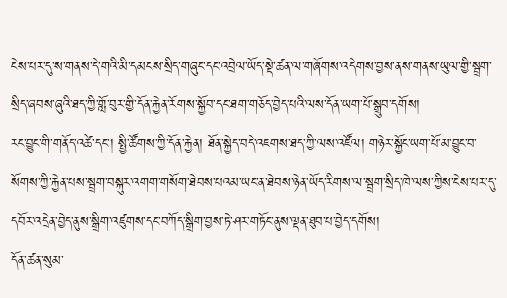ངེས་པར་དུ་ས་གནས་དེ་གའི་མི་དམངས་སྲིད་གཞུང་དང་འབྲེལ་ཡོད་སྡེ་ཚན་ལ་གཞོགས་འདེགས་བྱས་ནས་གནས་ཡུལ་གྱི་སྦྲག་སྲིད་ཞབས་ཞུའི་ཐད་ཀྱི་གློ་བུར་གྱི་དོན་རྐྱེན་རོགས་སྐྱོབ་དང་ཐག་གཅོད་བྱེད་པའི་ལས་དོན་ཡག་པོ་སྒྲུབ་དགོས།
རང་བྱུང་གི་གནོད་འཚེ་དང་། སྤྱི་ཚོགས་ཀྱི་དོན་རྐྱེན། ཐོན་སྐྱེད་བདེ་འཇགས་ཐད་ཀྱི་ལས་འཛོལ། གཉེར་སྐྱོང་ཡག་པོ་མ་བྱུང་བ་སོགས་ཀྱི་རྐྱེན་པས་སྦྲག་བསྐུར་འགག་གསོག་ཐེབས་པའམ་ཡང་ན་ཐེབས་ཉེན་ཡོད་རིགས་ལ་སྦྲག་སྲིད་ཁེ་ལས་ཀྱིས་ངེས་པར་དུ་དབོར་འདྲེན་བྱེད་ནུས་སྒྲིག་འཛུགས་དང་བཀོད་སྒྲིག་བྱས་ཏེ་ཤར་གཏོང་ནུས་ལྡན་ཐུབ་པ་བྱེད་དགོས།
དོན་ཚན་སུམ་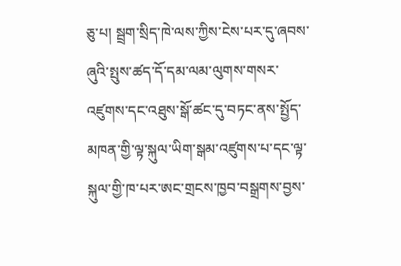ཅུ་པ། སྦྲག་སྲིད་ཁེ་ལས་ཀྱིས་ངེས་པར་དུ་ཞབས་ཞུའི་སྤུས་ཚད་དོ་དམ་ལམ་ལུགས་གསར་འཛུགས་དང་འཐུས་སྒོ་ཚང་དུ་བཏང་ནས་སྤྱོད་མཁན་གྱི་ལྟ་སྐུལ་ཡིག་སྒམ་འཛུགས་པ་དང་ལྟ་སྐུལ་གྱི་ཁ་པར་ཨང་གྲངས་ཁྱབ་བསྒྲགས་བྱས་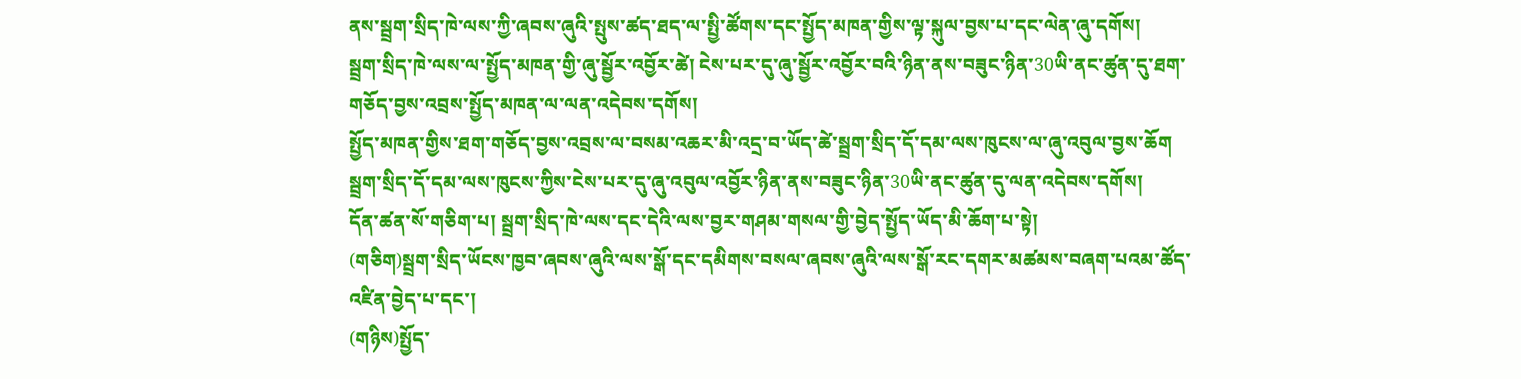ནས་སྦྲག་སྲིད་ཁེ་ལས་ཀྱི་ཞབས་ཞུའི་སྤུས་ཚད་ཐད་ལ་སྤྱི་ཚོགས་དང་སྤྱོད་མཁན་གྱིས་ལྟ་སྐུལ་བྱས་པ་དང་ལེན་ཞུ་དགོས།
སྦྲག་སྲིད་ཁེ་ལས་ལ་སྤྱོད་མཁན་གྱི་ཞུ་སྦྱོར་འབྱོར་ཚེ། ངེས་པར་དུ་ཞུ་སྦྱོར་འབྱོར་བའི་ཉིན་ནས་བཟུང་ཉིན་30ཡི་ནང་ཚུན་དུ་ཐག་གཅོད་བྱས་འབྲས་སྤྱོད་མཁན་ལ་ལན་འདེབས་དགོས།
སྤྱོད་མཁན་གྱིས་ཐག་གཅོད་བྱས་འབྲས་ལ་བསམ་འཆར་མི་འདྲ་བ་ཡོད་ཚེ་སྦྲག་སྲིད་དོ་དམ་ལས་ཁུངས་ལ་ཞུ་འབུལ་བྱས་ཆོག སྦྲག་སྲིད་དོ་དམ་ལས་ཁུངས་ཀྱིས་ངེས་པར་དུ་ཞུ་འབུལ་འབྱོར་ཉིན་ནས་བཟུང་ཉིན་30ཡི་ནང་ཚུན་དུ་ལན་འདེབས་དགོས།
དོན་ཚན་སོ་གཅིག་པ། སྦྲག་སྲིད་ཁེ་ལས་དང་དེའི་ལས་བྱར་གཤམ་གསལ་གྱི་བྱེད་སྤྱོད་ཡོད་མི་ཆོག་པ་སྟེ།
(གཅིག)སྦྲག་སྲིད་ཡོངས་ཁྱབ་ཞབས་ཞུའི་ལས་སྒོ་དང་དམིགས་བསལ་ཞབས་ཞུའི་ལས་སྒོ་རང་དགར་མཚམས་བཞག་པའམ་ཚོད་འཛིན་བྱེད་པ་དང་།
(གཉིས)སྤྱོད་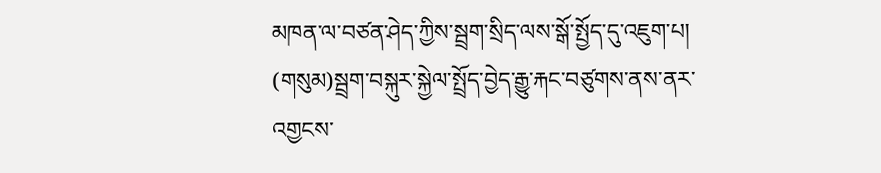མཁན་ལ་བཙན་ཤེད་ཀྱིས་སྦྲག་སྲིད་ལས་སྒོ་སྤྱོད་དུ་འཇུག་པ།
(གསུམ)སྦྲག་བསྐུར་སྐྱེལ་སྤྲོད་བྱེད་རྒྱུ་རྐང་བཙུགས་ནས་ནར་འགྱངས་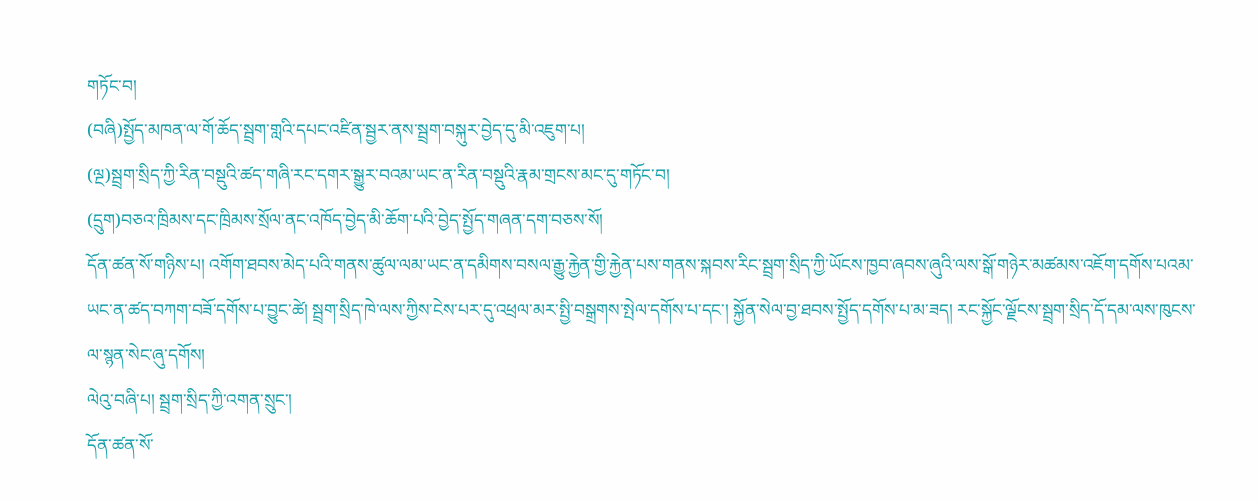གཏོང་བ།
(བཞི)སྤྱོད་མཁན་ལ་གོ་ཆོད་སྦྲག་གླའི་དཔང་འཛིན་སྦྱར་ནས་སྦྲག་བསྐུར་བྱེད་དུ་མི་འཇུག་པ།
(ལྔ)སྦྲག་སྲིད་ཀྱི་རིན་བསྡུའི་ཚད་གཞི་རང་དགར་སྒྱུར་བའམ་ཡང་ན་རིན་བསྡུའི་རྣམ་གྲངས་མང་དུ་གཏོང་བ།
(དྲུག)བཅའ་ཁྲིམས་དང་ཁྲིམས་སྲོལ་ནང་འཁོད་བྱེད་མི་ཆོག་པའི་བྱེད་སྤྱོད་གཞན་དག་བཅས་སོ།
དོན་ཚན་སོ་གཉིས་པ། འགོག་ཐབས་མེད་པའི་གནས་ཚུལ་ལམ་ཡང་ན་དམིགས་བསལ་རྒྱུ་རྐྱེན་གྱི་རྐྱེན་པས་གནས་སྐབས་རིང་སྦྲག་སྲིད་ཀྱི་ཡོངས་ཁྱབ་ཞབས་ཞུའི་ལས་སྒོ་གཉེར་མཚམས་འཇོག་དགོས་པའམ་ཡང་ན་ཚད་བཀག་བཟོ་དགོས་པ་བྱུང་ཚེ། སྦྲག་སྲིད་ཁེ་ལས་ཀྱིས་ངེས་པར་དུ་འཕྲལ་མར་སྤྱི་བསྒྲགས་སྤེལ་དགོས་པ་དང་། སྐྱོན་སེལ་བྱ་ཐབས་སྤྱོད་དགོས་པ་མ་ཟད། རང་སྐྱོང་ལྗོངས་སྦྲག་སྲིད་དོ་དམ་ལས་ཁུངས་ལ་སྙན་སེང་ཞུ་དགོས།
ལེའུ་བཞི་པ། སྦྲག་སྲིད་ཀྱི་འགན་སྲུང་།
དོན་ཚན་སོ་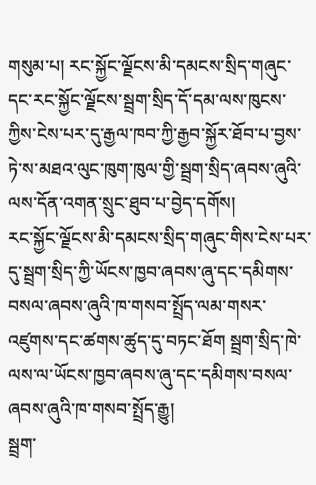གསུམ་པ། རང་སྐྱོང་ལྗོངས་མི་དམངས་སྲིད་གཞུང་དང་རང་སྐྱོང་ལྗོངས་སྦྲག་སྲིད་དོ་དམ་ལས་ཁུངས་ཀྱིས་ངེས་པར་དུ་རྒྱལ་ཁབ་ཀྱི་རྒྱབ་སྐྱོར་ཐོབ་པ་བྱས་ཏེ་ས་མཐའ་ལུང་ཁུག་ཁུལ་གྱི་སྦྲག་སྲིད་ཞབས་ཞུའི་ལས་དོན་འགན་སྲུང་ཐུབ་པ་བྱེད་དགོས།
རང་སྐྱོང་ལྗོངས་མི་དམངས་སྲིད་གཞུང་གིས་ངེས་པར་དུ་སྦྲག་སྲིད་ཀྱི་ཡོངས་ཁྱབ་ཞབས་ཞུ་དང་དམིགས་བསལ་ཞབས་ཞུའི་ཁ་གསབ་སྤྲོད་ལམ་གསར་འཛུགས་དང་ཚགས་ཚུད་དུ་བཏང་ཐོག སྦྲག་སྲིད་ཁེ་ལས་ལ་ཡོངས་ཁྱབ་ཞབས་ཞུ་དང་དམིགས་བསལ་ཞབས་ཞུའི་ཁ་གསབ་སྤྲོད་རྒྱུ།
སྦྲག་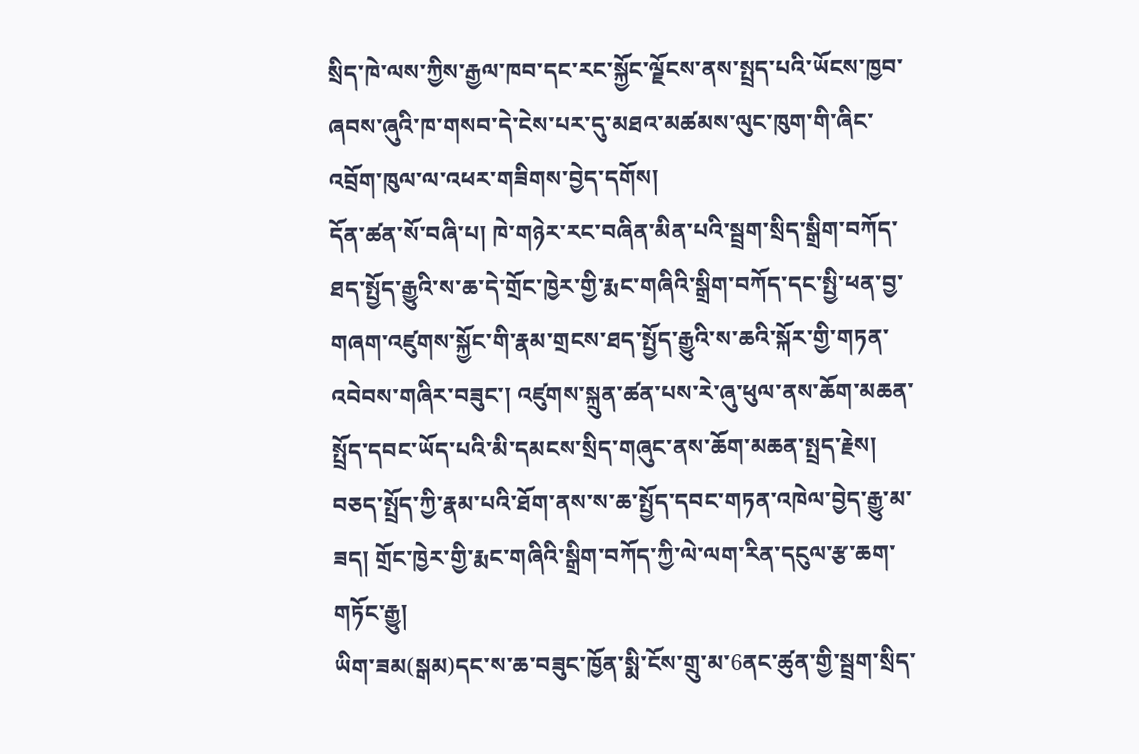སྲིད་ཁེ་ལས་ཀྱིས་རྒྱལ་ཁབ་དང་རང་སྐྱོང་ལྗོངས་ནས་སྤྲད་པའི་ཡོངས་ཁྱབ་ཞབས་ཞུའི་ཁ་གསབ་དེ་ངེས་པར་དུ་མཐའ་མཚམས་ལུང་ཁུག་གི་ཞིང་འབྲོག་ཁུལ་ལ་འཕར་གཟིགས་བྱེད་དགོས།
དོན་ཚན་སོ་བཞི་པ། ཁེ་གཉེར་རང་བཞིན་མིན་པའི་སྦྲག་སྲིད་སྒྲིག་བཀོད་ཐད་སྤྱོད་རྒྱུའི་ས་ཆ་དེ་གྲོང་ཁྱེར་གྱི་རྨང་གཞིའི་སྒྲིག་བཀོད་དང་སྤྱི་ཕན་བྱ་གཞག་འཛུགས་སྐྱོང་གི་རྣམ་གྲངས་ཐད་སྤྱོད་རྒྱུའི་ས་ཆའི་སྐོར་གྱི་གཏན་འབེབས་གཞིར་བཟུང་། འཛུགས་སྐྲུན་ཚན་པས་རེ་ཞུ་ཕུལ་ནས་ཆོག་མཆན་སྤྲོད་དབང་ཡོད་པའི་མི་དམངས་སྲིད་གཞུང་ནས་ཆོག་མཆན་སྤྲད་རྗེས། བཅད་སྤྲོད་ཀྱི་རྣམ་པའི་ཐོག་ནས་ས་ཆ་སྤྱོད་དབང་གཏན་འཁེལ་བྱེད་རྒྱུ་མ་ཟད། གྲོང་ཁྱེར་གྱི་རྨང་གཞིའི་སྒྲིག་བཀོད་ཀྱི་ལེ་ལག་རིན་དངུལ་རྩ་ཆག་གཏོང་རྒྱུ།
ཡིག་ཟམ(སྒམ)དང་ས་ཆ་བཟུང་ཁྱོན་སྨི་ངོས་གྲུ་མ་6ནང་ཚུན་གྱི་སྦྲག་སྲིད་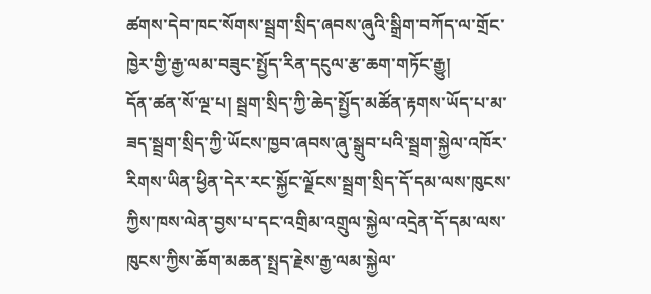ཚགས་དེབ་ཁང་སོགས་སྦྲག་སྲིད་ཞབས་ཞུའི་སྒྲིག་བཀོད་ལ་གྲོང་ཁྱེར་གྱི་རྒྱ་ལམ་བཟུང་སྤྱོད་རིན་དངུལ་རྩ་ཆག་གཏོང་རྒྱུ།
དོན་ཚན་སོ་ལྔ་པ། སྦྲག་སྲིད་ཀྱི་ཆེད་སྤྱོད་མཚོན་རྟགས་ཡོད་པ་མ་ཟད་སྦྲག་སྲིད་ཀྱི་ཡོངས་ཁྱབ་ཞབས་ཞུ་སྒྲུབ་པའི་སྦྲག་སྐྱེལ་འཁོར་རིགས་ཡིན་ཕྱིན་དེར་རང་སྐྱོང་ལྗོངས་སྦྲག་སྲིད་དོ་དམ་ལས་ཁུངས་ཀྱིས་ཁས་ལེན་བྱས་པ་དང་འགྲིམ་འགྲུལ་སྐྱེལ་འདྲེན་དོ་དམ་ལས་ཁུངས་ཀྱིས་ཆོག་མཆན་སྤྲད་རྗེས་རྒྱ་ལམ་སྐྱེལ་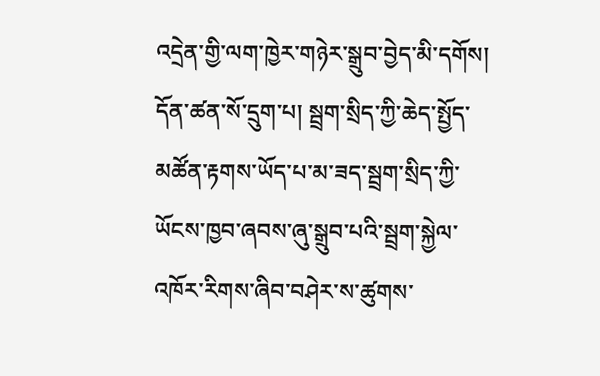འདྲེན་གྱི་ལག་ཁྱེར་གཉེར་སྒྲུབ་བྱེད་མི་དགོས།
དོན་ཚན་སོ་དྲུག་པ། སྦྲག་སྲིད་ཀྱི་ཆེད་སྤྱོད་མཚོན་རྟགས་ཡོད་པ་མ་ཟད་སྦྲག་སྲིད་ཀྱི་ཡོངས་ཁྱབ་ཞབས་ཞུ་སྒྲུབ་པའི་སྦྲག་སྐྱེལ་འཁོར་རིགས་ཞིབ་བཤེར་ས་ཚུགས་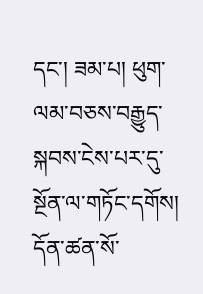དང་། ཟམ་པ། ཕུག་ལམ་བཅས་བརྒྱུད་སྐབས་ངེས་པར་དུ་སྔོན་ལ་གཏོང་དགོས།
དོན་ཚན་སོ་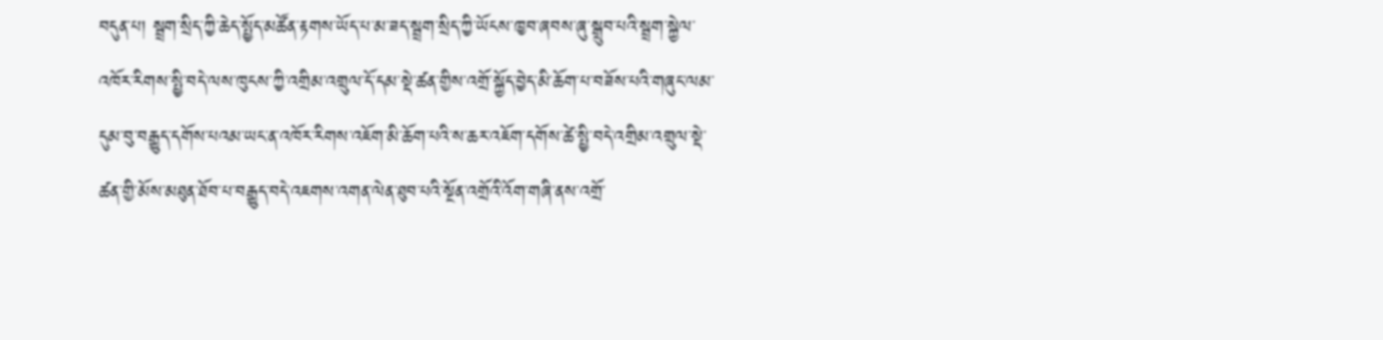བདུན་པ། སྦྲག་སྲིད་ཀྱི་ཆེད་སྤྱོད་མཚོན་རྟགས་ཡོད་པ་མ་ཟད་སྦྲག་སྲིད་ཀྱི་ཡོངས་ཁྱབ་ཞབས་ཞུ་སྒྲུབ་པའི་སྦྲག་སྐྱེལ་འཁོར་རིགས་སྤྱི་བདེ་ལས་ཁུངས་ཀྱི་འགྲིམ་འགྲུལ་དོ་དམ་སྡེ་ཚན་གྱིས་འགྲོ་སྐྱོད་བྱེད་མི་ཆོག་པ་བཟོས་པའི་གཞུང་ལམ་དུམ་བུ་བརྒྱུད་དགོས་པའམ་ཡང་ན་འཁོར་རིགས་འཇོག་མི་ཆོག་པའི་ས་ཆར་འཇོག་དགོས་ཚེ་སྤྱི་བདེ་འགྲིམ་འགྲུལ་སྡེ་ཚན་གྱི་མོས་མཐུན་ཐོབ་པ་བརྒྱུད་བདེ་འཇགས་འགན་ལེན་ཐུབ་པའི་སྔོན་འགྲོའི་འོག་གཞི་ནས་འགྲོ་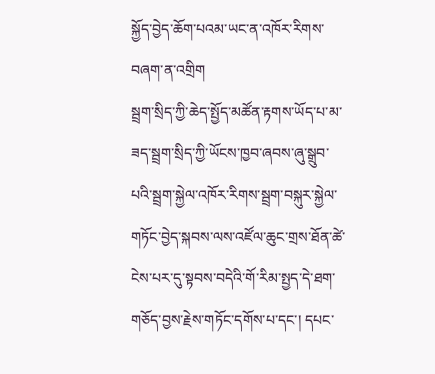སྐྱོད་བྱེད་ཆོག་པའམ་ཡང་ན་འཁོར་རིགས་བཞག་ན་འགྲིག
སྦྲག་སྲིད་ཀྱི་ཆེད་སྤྱོད་མཚོན་རྟགས་ཡོད་པ་མ་ཟད་སྦྲག་སྲིད་ཀྱི་ཡོངས་ཁྱབ་ཞབས་ཞུ་སྒྲུབ་པའི་སྦྲག་སྐྱེལ་འཁོར་རིགས་སྦྲག་བསྐུར་སྐྱེལ་གཏོང་བྱེད་སྐབས་ལས་འཛོལ་ཆུང་གྲས་ཐོན་ཚེ་ངེས་པར་དུ་སྟབས་བདེའི་གོ་རིམ་སྤྱད་དེ་ཐག་གཅོད་བྱས་རྗེས་གཏོང་དགོས་པ་དང་། དཔང་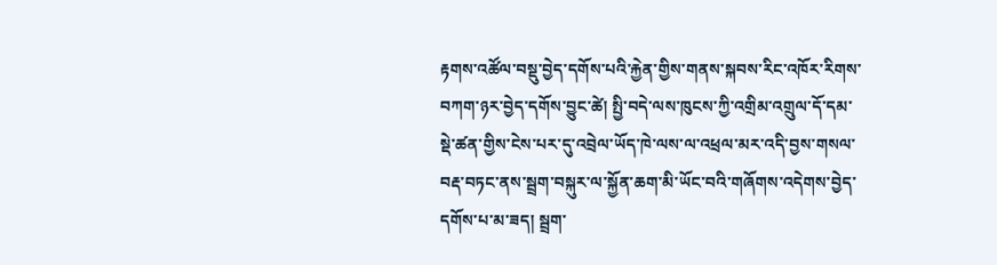རྟགས་འཚོལ་བསྡུ་བྱེད་དགོས་པའི་རྐྱེན་གྱིས་གནས་སྐབས་རིང་འཁོར་རིགས་བཀག་ཉར་བྱེད་དགོས་བྱུང་ཚེ། སྤྱི་བདེ་ལས་ཁུངས་ཀྱི་འགྲིམ་འགྲུལ་དོ་དམ་སྡེ་ཚན་གྱིས་ངེས་པར་དུ་འབྲེལ་ཡོད་ཁེ་ལས་ལ་འཕྲལ་མར་འདི་བྱས་གསལ་བརྡ་བཏང་ནས་སྦྲག་བསྐུར་ལ་སྐྱོན་ཆག་མི་ཡོང་བའི་གཞོགས་འདེགས་བྱེད་དགོས་པ་མ་ཟད། སྦྲག་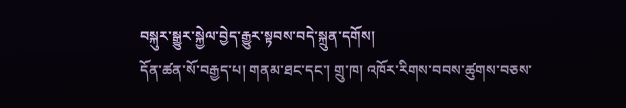བསྐུར་སྒྱུར་སྐྱེལ་བྱེད་རྒྱུར་སྟབས་བདེ་སྐྲུན་དགོས།
དོན་ཚན་སོ་བརྒྱད་པ། གནམ་ཐང་དང་། གྲུ་ཁ། འཁོར་རིགས་བབས་ཚུགས་བཅས་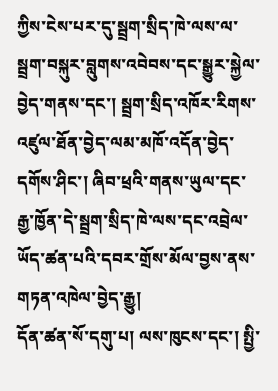ཀྱིས་ངེས་པར་དུ་སྦྲག་སྲིད་ཁེ་ལས་ལ་སྦྲག་བསྐུར་བླུགས་འབེབས་དང་སྒྱུར་སྐྱེལ་བྱེད་གནས་དང་། སྦྲག་སྲིད་འཁོར་རིགས་འཛུལ་ཐོན་བྱེད་ལམ་མཁོ་འདོན་བྱེད་དགོས་ཤིང་། ཞིབ་ཕྲའི་གནས་ཡུལ་དང་རྒྱ་ཁྱོན་དེ་སྦྲག་སྲིད་ཁེ་ལས་དང་འབྲེལ་ཡོད་ཚན་པའི་དབར་གྲོས་མོལ་བྱས་ནས་གཏན་འཁེལ་བྱེད་རྒྱུ།
དོན་ཚན་སོ་དགུ་པ། ལས་ཁུངས་དང་། སྤྱི་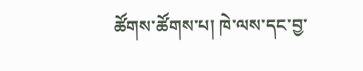ཚོགས་ཚོགས་པ། ཁེ་ལས་དང་བྱ་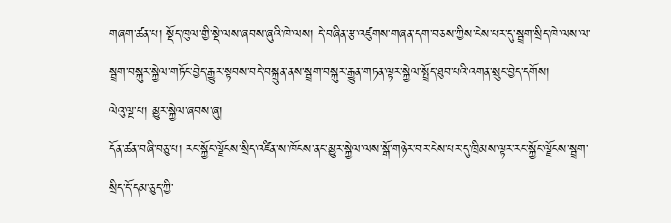གཞག་ཚན་པ། སྡོད་ཁུལ་གྱི་སྡེ་ལས་ཞབས་ཞུའི་ཁེ་ལས། དེ་བཞིན་རྩ་འཛུགས་གཞན་དག་བཅས་ཀྱིས་ངེས་པར་དུ་སྦྲག་སྲིད་ཁེ་ལས་ལ་སྦྲག་བསྐུར་སྐྱེལ་གཏོང་བྱེད་རྒྱུར་སྟབས་བདེ་བསྐྲུན་ནས་སྦྲག་བསྐུར་རྒྱུན་གཏན་ལྟར་སྐྱེལ་སྤྲོད་ཐུབ་པའི་འགན་སྲུང་བྱེད་དགོས།
ལེའུ་ལྔ་པ། མྱུར་སྐྱེལ་ཞབས་ཞུ།
དོན་ཚན་བཞི་བཅུ་པ། རང་སྐྱོང་ལྗོངས་སྲིད་འཛིན་ས་ཁོངས་ནང་མྱུར་སྐྱེལ་ལས་སྒོ་གཉེར་བར་ངེས་པར་དུ་ཁྲིམས་ལྟར་རང་སྐྱོང་ལྗོངས་སྦྲག་སྲིད་དོ་དམ་ཅུད་ཀྱི་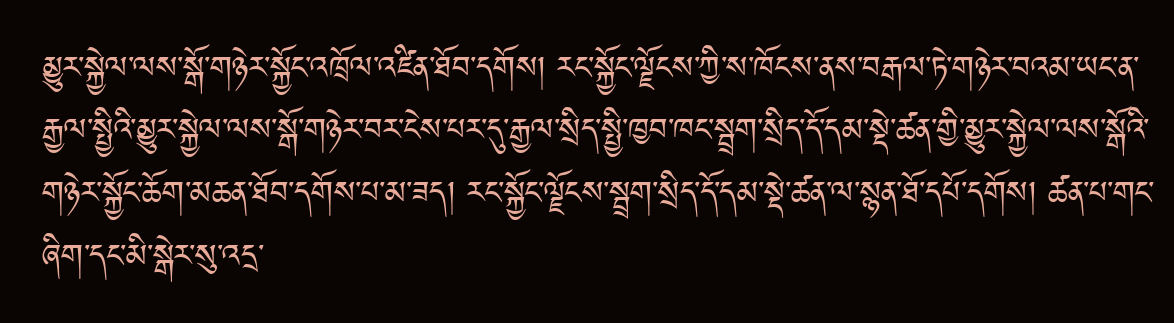མྱུར་སྐྱེལ་ལས་སྒོ་གཉེར་སྐྱོང་འཁྲོལ་འཛིན་ཐོབ་དགོས། རང་སྐྱོང་ལྗོངས་ཀྱི་ས་ཁོངས་ནས་བརྒལ་ཏེ་གཉེར་བའམ་ཡང་ན་རྒྱལ་སྤྱིའི་མྱུར་སྐྱེལ་ལས་སྒོ་གཉེར་བར་ངེས་པར་དུ་རྒྱལ་སྲིད་སྤྱི་ཁྱབ་ཁང་སྦྲག་སྲིད་དོ་དམ་སྡེ་ཚན་གྱི་མྱུར་སྐྱེལ་ལས་སྒོའི་གཉེར་སྐྱོང་ཆོག་མཆན་ཐོབ་དགོས་པ་མ་ཟད། རང་སྐྱོང་ལྗོངས་སྦྲག་སྲིད་དོ་དམ་སྡེ་ཚན་ལ་སྙན་ཐོ་དཔོ་དགོས། ཚན་པ་གང་ཞིག་དང་མི་སྒེར་སུ་འདྲ་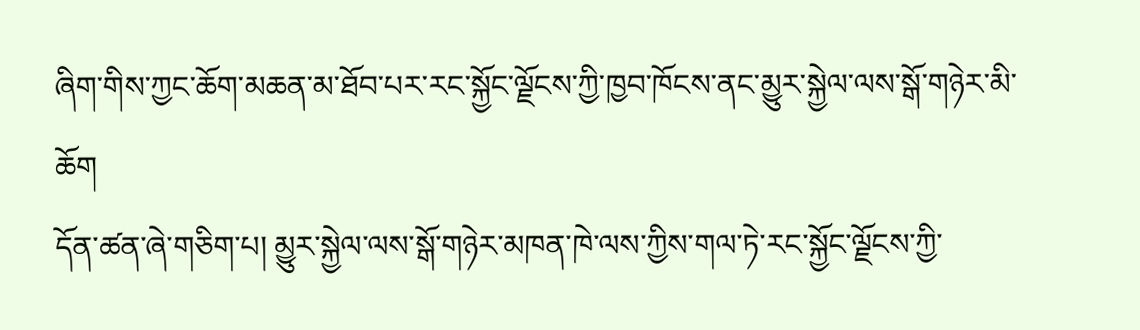ཞིག་གིས་ཀྱང་ཆོག་མཆན་མ་ཐོབ་པར་རང་སྐྱོང་ལྗོངས་ཀྱི་ཁྱབ་ཁོངས་ནང་མྱུར་སྐྱེལ་ལས་སྒོ་གཉེར་མི་ཆོག
དོན་ཚན་ཞེ་གཅིག་པ། མྱུར་སྐྱེལ་ལས་སྒོ་གཉེར་མཁན་ཁེ་ལས་ཀྱིས་གལ་ཏེ་རང་སྐྱོང་ལྗོངས་ཀྱི་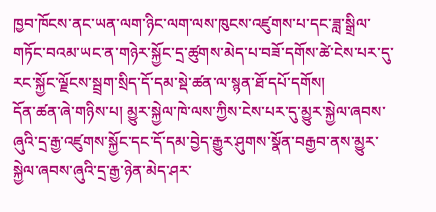ཁྱབ་ཁོངས་ནང་ཡན་ལག་ཉིང་ལག་ལས་ཁུངས་འཛུགས་པ་དང་ཟླ་སྒྲིལ་གཏོང་བའམ་ཡང་ན་གཉེར་སྐྱོང་དྲ་ཚུགས་མེད་པ་བཟོ་དགོས་ཚེ་ངེས་པར་དུ་རང་སྐྱོང་ལྗོངས་སྦྲག་སྲིད་དོ་དམ་སྡེ་ཚན་ལ་སྙན་ཐོ་དཔོ་དགོས།
དོན་ཚན་ཞེ་གཉིས་པ། མྱུར་སྐྱེལ་ཁེ་ལས་ཀྱིས་ངེས་པར་དུ་མྱུར་སྐྱེལ་ཞབས་ཞུའི་དྲ་རྒྱ་འཛུགས་སྐྱོང་དང་དོ་དམ་བྱེད་རྒྱུར་ཤུགས་སྣོན་བརྒྱབ་ནས་མྱུར་སྐྱེལ་ཞབས་ཞུའི་དྲ་རྒྱ་ཉེན་མེད་ཤར་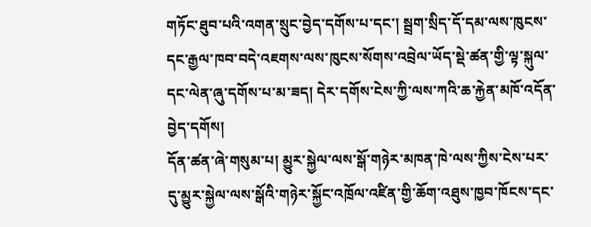གཏོང་ཐུབ་པའི་འགན་སྲུང་བྱེད་དགོས་པ་དང་། སྦྲག་སྲིད་དོ་དམ་ལས་ཁུངས་དང་རྒྱལ་ཁབ་བདེ་འཇགས་ལས་ཁུངས་སོགས་འབྲེལ་ཡོད་སྡེ་ཚན་གྱི་ལྟ་སྐུལ་དང་ལེན་ཞུ་དགོས་པ་མ་ཟད། དེར་དགོས་ངེས་ཀྱི་ལས་ཀའི་ཆ་རྐྱེན་མཁོ་འདོན་བྱེད་དགོས།
དོན་ཚན་ཞེ་གསུམ་པ། མྱུར་སྐྱེལ་ལས་སྒོ་གཉེར་མཁན་ཁེ་ལས་ཀྱིས་ངེས་པར་དུ་མྱུར་སྐྱེལ་ལས་སྒོའི་གཉེར་སྐྱོང་འཁྲོལ་འཛིན་གྱི་ཆོག་འཐུས་ཁྱབ་ཁོངས་དང་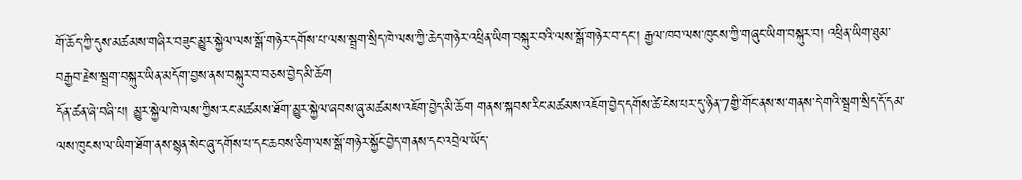གོ་ཆོད་ཀྱི་དུས་མཚམས་གཞིར་བཟུང་མྱུར་སྐྱེལ་ལས་སྒོ་གཉེར་དགོས་པ་ལས་སྦྲག་སྲིད་ཁེ་ལས་ཀྱི་ཆེད་གཉེར་འཕྲིན་ཡིག་བསྐུར་བའི་ལས་སྒོ་གཉེར་བ་དང་། རྒྱལ་ཁབ་ལས་ཁུངས་ཀྱི་གཞུང་ཡིག་བསྐུར་བ། འཕྲིན་ཡིག་ཐུམ་བརྒྱབ་རྗེས་སྦྲག་བསྐུར་ཡིན་མདོག་བྱས་ནས་བསྐུར་བ་བཅས་བྱེད་མི་ཆོག
དོན་ཚན་ཞེ་བཞི་པ། མྱུར་སྐྱེལ་ཁེ་ལས་ཀྱིས་རང་མཚམས་ཐོག་མྱུར་སྐྱེལ་ཞབས་ཞུ་མཚམས་འཇོག་བྱེད་མི་ཆོག གནས་སྐབས་རིང་མཚམས་འཇོག་བྱེད་དགོས་ཚེ་ངེས་པར་དུ་ཉིན་7གྱི་གོང་ནས་ས་གནས་དེ་གའི་སྦྲག་སྲིད་དོ་དམ་ལས་ཁུངས་ལ་ཡིག་ཐོག་ནས་སྙན་སེང་ཞུ་དགོས་པ་དང་ཆབས་ཅིག་ལས་སྒོ་གཉེར་སྐྱོང་བྱེད་གནས་དང་འབྲེལ་ཡོད་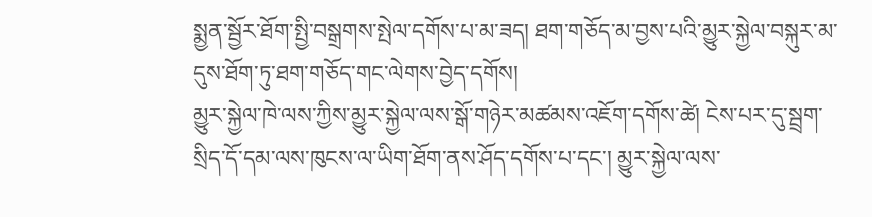སྨྱན་སྦྱོར་ཐོག་སྤྱི་བསྒྲགས་སྤེལ་དགོས་པ་མ་ཟད། ཐག་གཅོད་མ་བྱས་པའི་མྱུར་སྐྱེལ་བསྐུར་མ་དུས་ཐོག་ཏུ་ཐག་གཅོད་གང་ལེགས་བྱེད་དགོས།
མྱུར་སྐྱེལ་ཁེ་ལས་ཀྱིས་མྱུར་སྐྱེལ་ལས་སྒོ་གཉེར་མཚམས་འཇོག་དགོས་ཚེ། ངེས་པར་དུ་སྦྲག་སྲིད་དོ་དམ་ལས་ཁུངས་ལ་ཡིག་ཐོག་ནས་ཤོད་དགོས་པ་དང་། མྱུར་སྐྱེལ་ལས་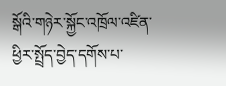སྒོའི་གཉེར་སྐྱོང་འཁྲོལ་འཛིན་ཕྱིར་སྤྲོད་བྱེད་དགོས་པ་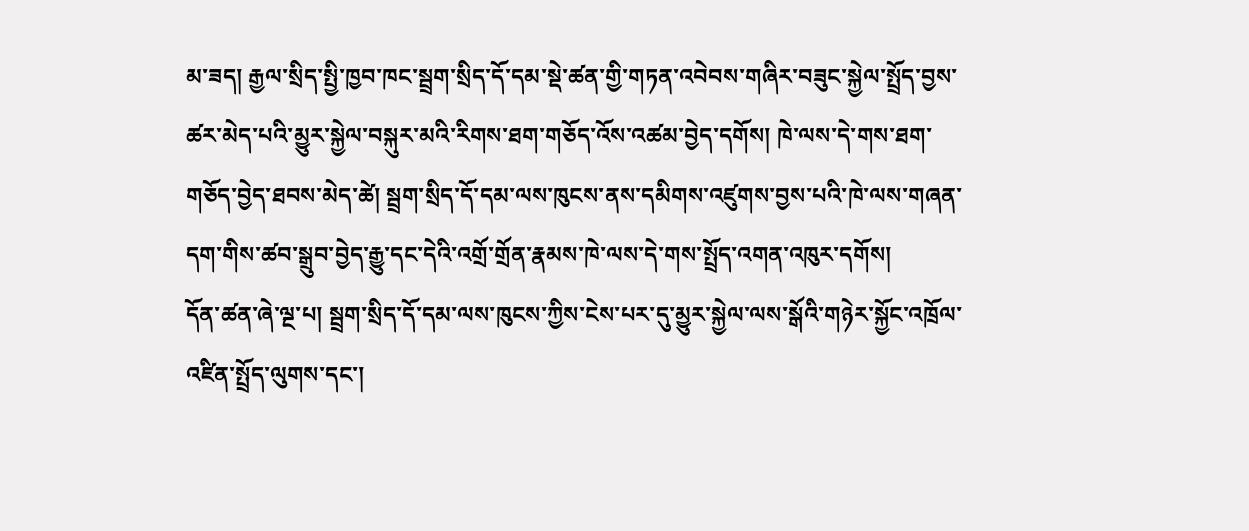མ་ཟད། རྒྱལ་སྲིད་སྤྱི་ཁྱབ་ཁང་སྦྲག་སྲིད་དོ་དམ་སྡེ་ཚན་གྱི་གཏན་འབེབས་གཞིར་བཟུང་སྐྱེལ་སྤྲོད་བྱས་ཚར་མེད་པའི་མྱུར་སྐྱེལ་བསྐུར་མའི་རིགས་ཐག་གཅོད་འོས་འཚམ་བྱེད་དགོས། ཁེ་ལས་དེ་གས་ཐག་གཅོད་བྱེད་ཐབས་མེད་ཚེ། སྦྲག་སྲིད་དོ་དམ་ལས་ཁུངས་ནས་དམིགས་འཛུགས་བྱས་པའི་ཁེ་ལས་གཞན་དག་གིས་ཚབ་སྒྲུབ་བྱེད་རྒྱུ་དང་དེའི་འགྲོ་གྲོན་རྣམས་ཁེ་ལས་དེ་གས་སྤྲོད་འགན་འཁུར་དགོས།
དོན་ཚན་ཞེ་ལྔ་པ། སྦྲག་སྲིད་དོ་དམ་ལས་ཁུངས་ཀྱིས་ངེས་པར་དུ་མྱུར་སྐྱེལ་ལས་སྒོའི་གཉེར་སྐྱོང་འཁྲོལ་འཛིན་སྤྲོད་ལུགས་དང་།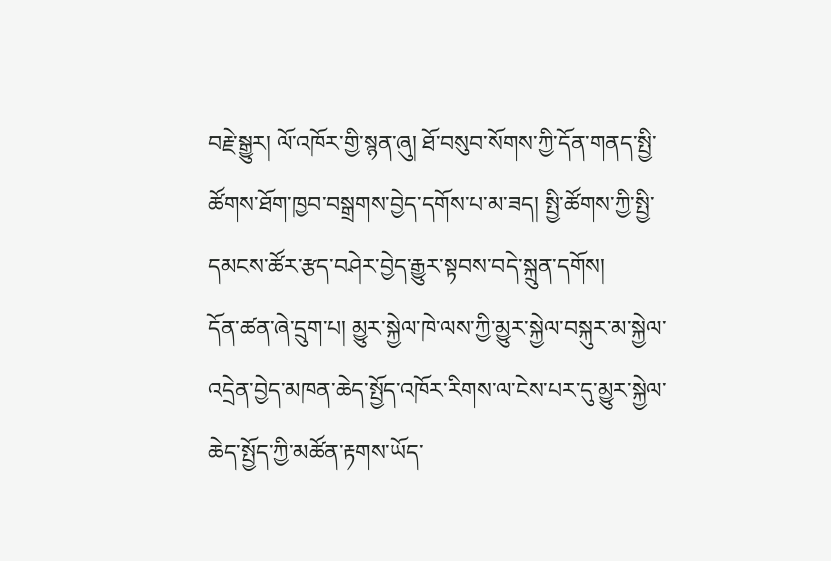བརྗེ་སྒྱུར། ལོ་འཁོར་གྱི་སྙན་ཞུ། ཐོ་བསུབ་སོགས་ཀྱི་དོན་གནད་སྤྱི་ཚོགས་ཐོག་ཁྱབ་བསྒྲགས་བྱེད་དགོས་པ་མ་ཟད། སྤྱི་ཚོགས་ཀྱི་སྤྱི་དམངས་ཚོར་རྩད་བཤེར་བྱེད་རྒྱུར་སྟབས་བདེ་སྐྲུན་དགོས།
དོན་ཚན་ཞེ་དྲུག་པ། མྱུར་སྐྱེལ་ཁེ་ལས་ཀྱི་མྱུར་སྐྱེལ་བསྐུར་མ་སྐྱེལ་འདྲེན་བྱེད་མཁན་ཆེད་སྤྱོད་འཁོར་རིགས་ལ་ངེས་པར་དུ་མྱུར་སྐྱེལ་ཆེད་སྤྱོད་ཀྱི་མཚོན་རྟགས་ཡོད་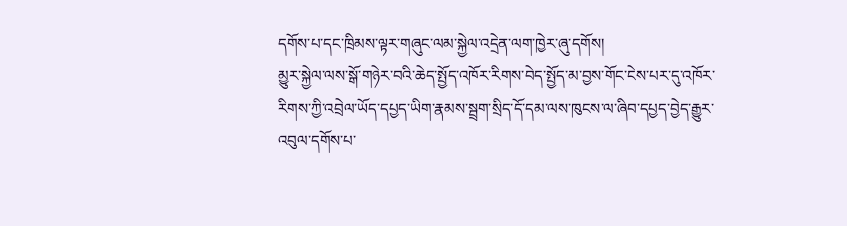དགོས་པ་དང་ཁྲིམས་ལྟར་གཞུང་ལམ་སྐྱེལ་འདྲེན་ལག་ཁྱེར་ཞུ་དགོས།
མྱུར་སྐྱེལ་ལས་སྒོ་གཉེར་བའི་ཆེད་སྤྱོད་འཁོར་རིགས་བེད་སྤྱོད་མ་བྱས་གོང་ངེས་པར་དུ་འཁོར་རིགས་ཀྱི་འབྲེལ་ཡོད་དཔྱད་ཡིག་རྣམས་སྦྲག་སྲིད་དོ་དམ་ལས་ཁུངས་ལ་ཞིབ་དཔྱད་བྱེད་རྒྱུར་འབུལ་དགོས་པ་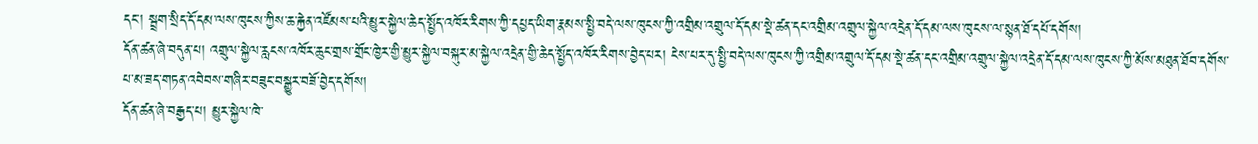དང་། སྦྲག་སྲིད་དོ་དམ་ལས་ཁུངས་ཀྱིས་ཆ་རྐྱེན་འཛོམས་པའི་མྱུར་སྐྱེལ་ཆེད་སྤྱོད་འཁོར་རིགས་ཀྱི་དཔྱད་ཡིག་རྣམས་སྤྱི་བདེ་ལས་ཁུངས་ཀྱི་འགྲིམ་འགྲུལ་དོ་དམ་སྡེ་ཚན་དང་འགྲིམ་འགྲུལ་སྐྱེལ་འདྲེན་དོ་དམ་ལས་ཁུངས་ལ་སྙན་ཐོ་དཔོ་དགོས།
དོན་ཚན་ཞེ་བདུན་པ། འགྲུལ་སྐྱེལ་རླངས་འཁོར་ཆུང་གྲས་གྲོང་ཁྱེར་གྱི་མྱུར་སྐྱེལ་བསྐུར་མ་སྐྱེལ་འདྲེན་གྱི་ཆེད་སྤྱོད་འཁོར་རིགས་བྱེད་པར། ངེས་པར་དུ་སྤྱི་བདེ་ལས་ཁུངས་ཀྱི་འགྲིམ་འགྲུལ་དོ་དམ་སྡེ་ཚན་དང་འགྲིམ་འགྲུལ་སྐྱེལ་འདྲེན་དོ་དམ་ལས་ཁུངས་ཀྱི་མོས་མཐུན་ཐོབ་དགོས་པ་མ་ཟད་གཏན་འབེབས་གཞིར་བཟུང་བསྒྱུར་བཟོ་བྱེད་དགོས།
དོན་ཚན་ཞེ་བརྒྱད་པ། མྱུར་སྐྱེལ་ཁེ་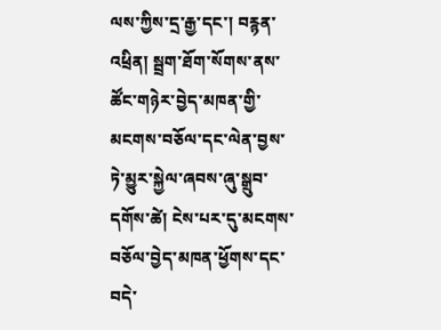ལས་ཀྱིས་དྲ་རྒྱ་དང་། བརྙན་འཕྲིན། སྦྲག་ཐོག་སོགས་ནས་ཚོང་གཉེར་བྱེད་མཁན་གྱི་མངགས་བཅོལ་དང་ལེན་བྱས་ཏེ་མྱུར་སྐྱེལ་ཞབས་ཞུ་སྒྲུབ་དགོས་ཚེ། ངེས་པར་དུ་མངགས་བཅོལ་བྱེད་མཁན་ཕྱོགས་དང་བདེ་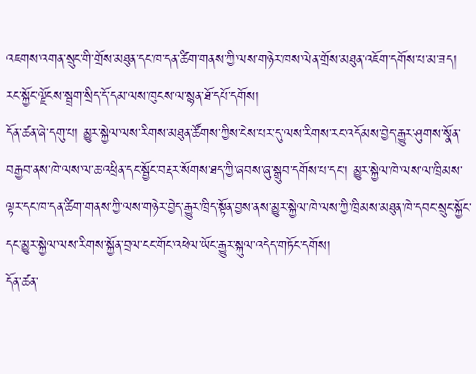འཇགས་འགན་སྲུང་གི་གྲོས་མཐུན་དང་ཁ་དན་ཚིག་གནས་ཀྱི་ལས་གཉེར་ཁས་ལེན་གྲོས་མཐུན་འཇོག་དགོས་པ་མ་ཟད། རང་སྐྱོང་ལྗོངས་སྦྲག་སྲིད་དོ་དམ་ལས་ཁུངས་ལ་སྙན་ཐོ་དཔོ་དགོས།
དོན་ཚན་ཞེ་དགུ་པ། མྱུར་སྐྱེལ་ལས་རིགས་མཐུན་ཚོགས་ཀྱིས་ངེས་པར་དུ་ལས་རིགས་རང་འདོམས་བྱེད་རྒྱུར་ཤུགས་སྣོན་བརྒྱབ་ནས་ཁེ་ལས་ལ་ཆ་འཕྲིན་དང་སྦྱོང་བརྡར་སོགས་ཐད་ཀྱི་ཞབས་ཞུ་སྒྲུབ་དགོས་པ་དང་། མྱུར་སྐྱེལ་ཁེ་ལས་ལ་ཁྲིམས་ལྟར་དང་ཁ་དན་ཚིག་གནས་ཀྱི་ལས་གཉེར་བྱེད་རྒྱུར་ཁྲིད་སྟོན་བྱས་ནས་མྱུར་སྐྱེལ་ཁེ་ལས་ཀྱི་ཁྲིམས་མཐུན་ཁེ་དབང་སྲུང་སྐྱོང་དང་མྱུར་སྐྱེལ་ལས་རིགས་སྐྱོན་བྲལ་ངང་གོང་འཕེལ་ཡོང་རྒྱུར་སྐུལ་འདེད་གཏོང་དགོས།
དོན་ཚན་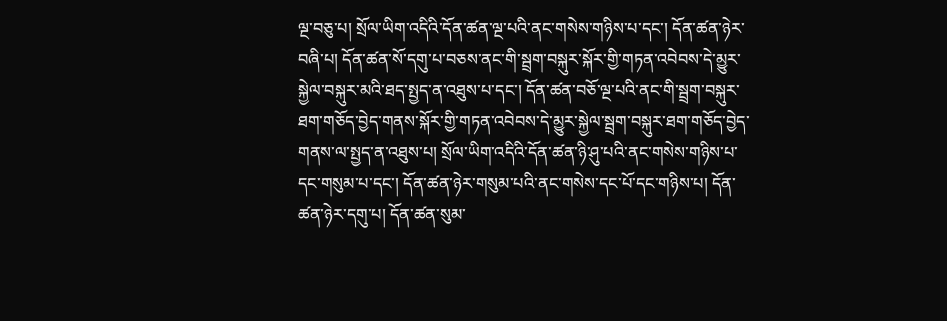ལྔ་བཅུ་པ། སྲོལ་ཡིག་འདིའི་དོན་ཚན་ལྔ་པའི་ནང་གསེས་གཉིས་པ་དང་། དོན་ཚན་ཉེར་བཞི་པ། དོན་ཚན་སོ་དགུ་པ་བཅས་ནང་གི་སྦྲག་བསྐུར་སྐོར་གྱི་གཏན་འབེབས་དེ་མྱུར་སྐྱེལ་བསྐུར་མའི་ཐད་སྤྱད་ན་འཐུས་པ་དང་། དོན་ཚན་བཅོ་ལྔ་པའི་ནང་གི་སྦྲག་བསྐུར་ཐག་གཅོད་བྱེད་གནས་སྐོར་གྱི་གཏན་འབེབས་དེ་མྱུར་སྐྱེལ་སྦྲག་བསྐུར་ཐག་གཅོད་བྱེད་གནས་ལ་སྤྱད་ན་འཐུས་པ། སྲོལ་ཡིག་འདིའི་དོན་ཚན་ཉི་ཤུ་པའི་ནང་གསེས་གཉིས་པ་དང་གསུམ་པ་དང་། དོན་ཚན་ཉེར་གསུམ་པའི་ནང་གསེས་དང་པོ་དང་གཉིས་པ། དོན་ཚན་ཉེར་དགུ་པ། དོན་ཚན་སུམ་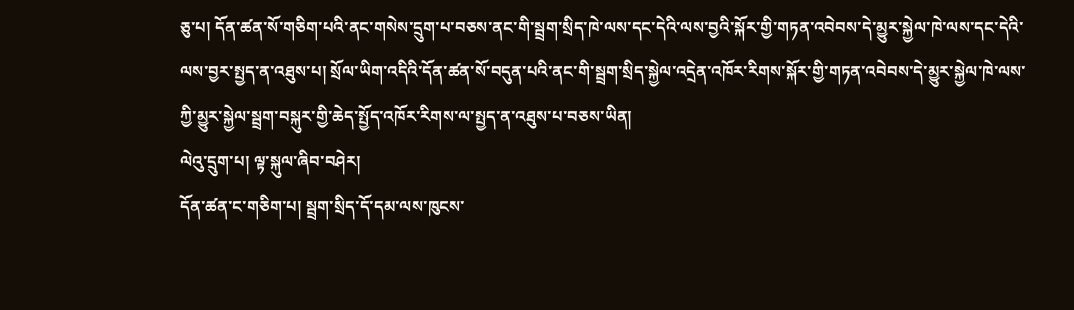ཅུ་པ། དོན་ཚན་སོ་གཅིག་པའི་ནང་གསེས་དྲུག་པ་བཅས་ནང་གི་སྦྲག་སྲིད་ཁེ་ལས་དང་དེའི་ལས་བྱའི་སྐོར་གྱི་གཏན་འབེབས་དེ་མྱུར་སྐྱེལ་ཁེ་ལས་དང་དེའི་ལས་བྱར་སྤྱད་ན་འཐུས་པ། སྲོལ་ཡིག་འདིའི་དོན་ཚན་སོ་བདུན་པའི་ནང་གི་སྦྲག་སྲིད་སྐྱེལ་འདྲེན་འཁོར་རིགས་སྐོར་གྱི་གཏན་འབེབས་དེ་མྱུར་སྐྱེལ་ཁེ་ལས་ཀྱི་མྱུར་སྐྱེལ་སྦྲག་བསྐུར་གྱི་ཆེད་སྤྱོད་འཁོར་རིགས་ལ་སྤྱད་ན་འཐུས་པ་བཅས་ཡིན།
ལེའུ་དྲུག་པ། ལྟ་སྐུལ་ཞིབ་བཤེར།
དོན་ཚན་ང་གཅིག་པ། སྦྲག་སྲིད་དོ་དམ་ལས་ཁུངས་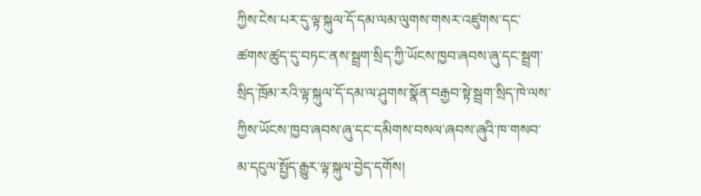ཀྱིས་ངེས་པར་དུ་ལྟ་སྐུལ་དོ་དམ་ལམ་ལུགས་གསར་འཛུགས་དང་ཚགས་ཚུད་དུ་བཏང་ནས་སྦྲག་སྲིད་ཀྱི་ཡོངས་ཁྱབ་ཞབས་ཞུ་དང་སྦྲག་སྲིད་ཁྲོམ་རའི་ལྟ་སྐུལ་དོ་དམ་ལ་ཤུགས་སྣོན་བརྒྱབ་སྟེ་སྦྲག་སྲིད་ཁེ་ལས་ཀྱིས་ཡོངས་ཁྱབ་ཞབས་ཞུ་དང་དམིགས་བསལ་ཞབས་ཞུའི་ཁ་གསབ་མ་དངུལ་སྤྱོད་རྒྱུར་ལྟ་སྐུལ་བྱེད་དགོས།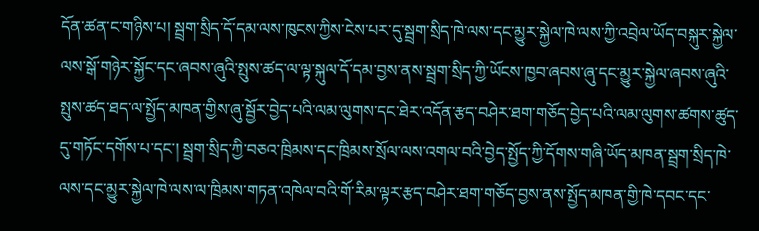དོན་ཚན་ང་གཉིས་པ། སྦྲག་སྲིད་དོ་དམ་ལས་ཁུངས་ཀྱིས་ངེས་པར་དུ་སྦྲག་སྲིད་ཁེ་ལས་དང་མྱུར་སྐྱེལ་ཁེ་ལས་ཀྱི་འབྲེལ་ཡོད་བསྐུར་སྐྱེལ་ལས་སྒོ་གཉེར་སྐྱོང་དང་ཞབས་ཞུའི་སྤུས་ཚད་ལ་ལྟ་སྐུལ་དོ་དམ་བྱས་ནས་སྦྲག་སྲིད་ཀྱི་ཡོངས་ཁྱབ་ཞབས་ཞུ་དང་མྱུར་སྐྱེལ་ཞབས་ཞུའི་སྤུས་ཚད་ཐད་ལ་སྤྱོད་མཁན་གྱིས་ཞུ་སྦྱོར་བྱེད་པའི་ལམ་ལུགས་དང་ཐེར་འདོན་རྩད་བཤེར་ཐག་གཅོད་བྱེད་པའི་ལམ་ལུགས་ཚགས་ཚུད་དུ་གཏོང་དགོས་པ་དང་། སྦྲག་སྲིད་ཀྱི་བཅའ་ཁྲིམས་དང་ཁྲིམས་སྲོལ་ལས་འགལ་བའི་བྱེད་སྤྱོད་ཀྱི་དོགས་གཞི་ཡོད་མཁན་སྦྲག་སྲིད་ཁེ་ལས་དང་མྱུར་སྐྱེལ་ཁེ་ལས་ལ་ཁྲིམས་གཏན་འཁེལ་བའི་གོ་རིམ་ལྟར་རྩད་བཤེར་ཐག་གཅོད་བྱས་ནས་སྤྱོད་མཁན་གྱི་ཁེ་དབང་དང་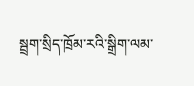སྦྲག་སྲིད་ཁྲོམ་རའི་སྒྲིག་ལམ་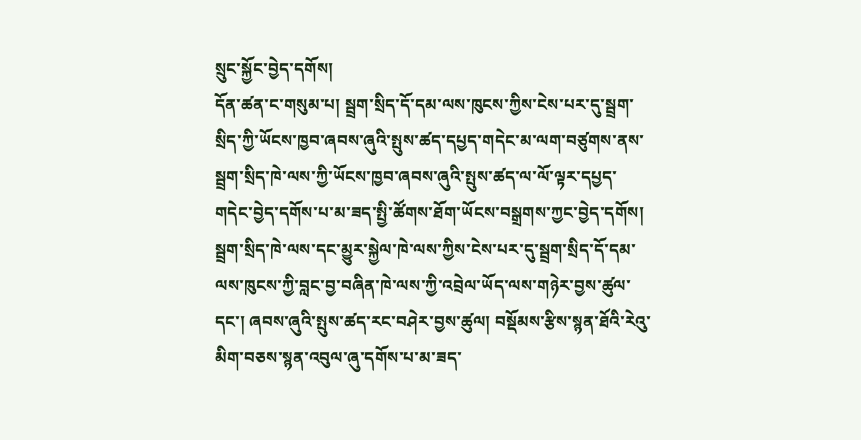སྲུང་སྐྱོང་བྱེད་དགོས།
དོན་ཚན་ང་གསུམ་པ། སྦྲག་སྲིད་དོ་དམ་ལས་ཁུངས་ཀྱིས་ངེས་པར་དུ་སྦྲག་སྲིད་ཀྱི་ཡོངས་ཁྱབ་ཞབས་ཞུའི་སྤུས་ཚད་དཔྱད་གདེང་མ་ལག་བཙུགས་ནས་སྦྲག་སྲིད་ཁེ་ལས་ཀྱི་ཡོངས་ཁྱབ་ཞབས་ཞུའི་སྤུས་ཚད་ལ་ལོ་ལྟར་དཔྱད་གདེང་བྱེད་དགོས་པ་མ་ཟད་སྤྱི་ཚོགས་ཐོག་ཡོངས་བསྒྲགས་ཀྱང་བྱེད་དགོས།
སྦྲག་སྲིད་ཁེ་ལས་དང་མྱུར་སྐྱེལ་ཁེ་ལས་ཀྱིས་ངེས་པར་དུ་སྦྲག་སྲིད་དོ་དམ་ལས་ཁུངས་ཀྱི་བླང་བྱ་བཞིན་ཁེ་ལས་ཀྱི་འབྲེལ་ཡོད་ལས་གཉེར་བྱས་ཚུལ་དང་། ཞབས་ཞུའི་སྤུས་ཚད་རང་བཤེར་བྱས་ཚུལ། བསྡོམས་རྩིས་སྙན་ཐོའི་རེའུ་མིག་བཅས་སྙན་འབུལ་ཞུ་དགོས་པ་མ་ཟད་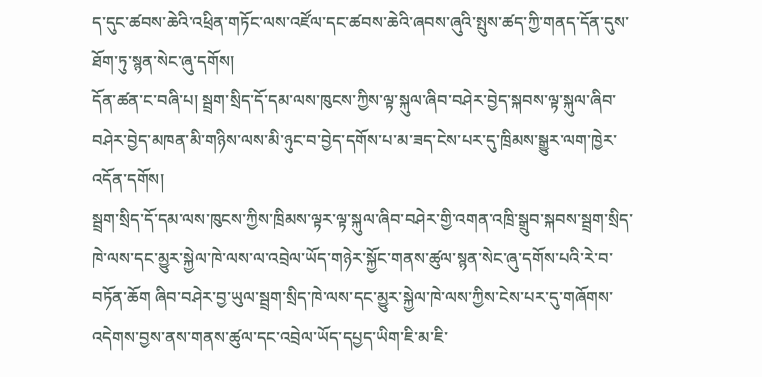ད་དུང་ཚབས་ཆེའི་འཕྲིན་གཏོང་ལས་འཛོལ་དང་ཚབས་ཆེའི་ཞབས་ཞུའི་སྤུས་ཚད་ཀྱི་གནད་དོན་དུས་ཐོག་ཏུ་སྙན་སེང་ཞུ་དགོས།
དོན་ཚན་ང་བཞི་པ། སྦྲག་སྲིད་དོ་དམ་ལས་ཁུངས་ཀྱིས་ལྟ་སྐུལ་ཞིབ་བཤེར་བྱེད་སྐབས་ལྟ་སྐུལ་ཞིབ་བཤེར་བྱེད་མཁན་མི་གཉིས་ལས་མི་ཉུང་བ་བྱེད་དགོས་པ་མ་ཟད་ངེས་པར་དུ་ཁྲིམས་སྒྱུར་ལག་ཁྱེར་འདོན་དགོས།
སྦྲག་སྲིད་དོ་དམ་ལས་ཁུངས་ཀྱིས་ཁྲིམས་ལྟར་ལྟ་སྐུལ་ཞིབ་བཤེར་གྱི་འགན་འཁྲི་སྒྲུབ་སྐབས་སྦྲག་སྲིད་ཁེ་ལས་དང་མྱུར་སྐྱེལ་ཁེ་ལས་ལ་འབྲེལ་ཡོད་གཉེར་སྐྱོང་གནས་ཚུལ་སྙན་སེང་ཞུ་དགོས་པའི་རེ་བ་བཏོན་ཆོག ཞིབ་བཤེར་བྱ་ཡུལ་སྦྲག་སྲིད་ཁེ་ལས་དང་མྱུར་སྐྱེལ་ཁེ་ལས་ཀྱིས་ངེས་པར་དུ་གཞོགས་འདེགས་བྱས་ནས་གནས་ཚུལ་དང་འབྲེལ་ཡོད་དཔྱད་ཡིག་ཇི་མ་ཇི་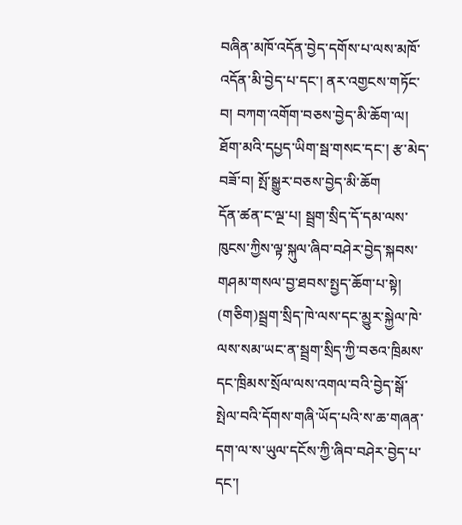བཞིན་མཁོ་འདོན་བྱེད་དགོས་པ་ལས་མཁོ་འདོན་མི་བྱེད་པ་དང་། ནར་འགྱངས་གཏོང་བ། བཀག་འགོག་བཅས་བྱེད་མི་ཆོག་ལ། ཐོག་མའི་དཔྱད་ཡིག་སྦ་གསང་དང་། རྩ་མེད་བཟོ་བ། སྤོ་སྒྱུར་བཅས་བྱེད་མི་ཆོག
དོན་ཚན་ང་ལྔ་པ། སྦྲག་སྲིད་དོ་དམ་ལས་ཁུངས་ཀྱིས་ལྟ་སྐུལ་ཞིབ་བཤེར་བྱེད་སྐབས་གཤམ་གསལ་བྱ་ཐབས་སྤྱད་ཆོག་པ་སྟེ།
(གཅིག)སྦྲག་སྲིད་ཁེ་ལས་དང་མྱུར་སྐྱེལ་ཁེ་ལས་སམ་ཡང་ན་སྦྲག་སྲིད་ཀྱི་བཅའ་ཁྲིམས་དང་ཁྲིམས་སྲོལ་ལས་འགལ་བའི་བྱེད་སྒོ་སྤེལ་བའི་དོགས་གཞི་ཡོད་པའི་ས་ཆ་གཞན་དག་ལ་ས་ཡུལ་དངོས་ཀྱི་ཞིབ་བཤེར་བྱེད་པ་དང་།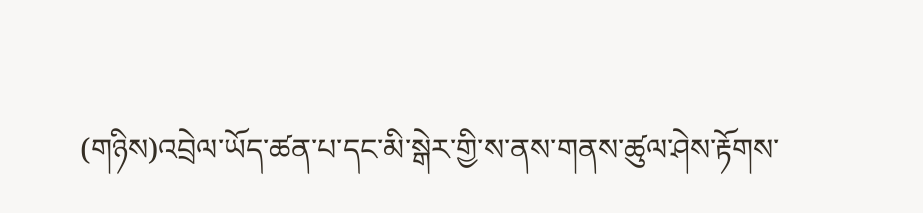(གཉིས)འབྲེལ་ཡོད་ཚན་པ་དང་མི་སྒེར་གྱི་ས་ནས་གནས་ཚུལ་ཤེས་རྟོགས་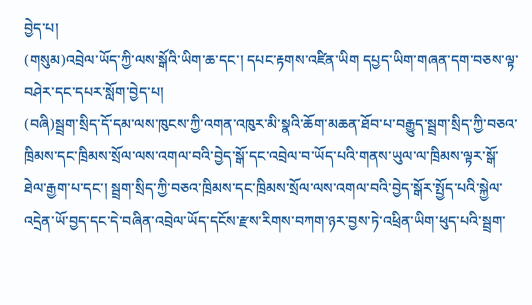བྱེད་པ།
(གསུམ)འབྲེལ་ཡོད་ཀྱི་ལས་སྒོའི་ཡིག་ཆ་དང་། དཔང་རྟགས་འཛིན་ཡིག དཔྱད་ཡིག་གཞན་དག་བཅས་ལྟ་བཤེར་དང་དཔར་སློག་བྱེད་པ།
(བཞི)སྦྲག་སྲིད་དོ་དམ་ལས་ཁུངས་ཀྱི་འགན་འཁུར་མི་སྣའི་ཆོག་མཆན་ཐོབ་པ་བརྒྱུད་སྦྲག་སྲིད་ཀྱི་བཅའ་ཁྲིམས་དང་ཁྲིམས་སྲོལ་ལས་འགལ་བའི་བྱེད་སྒོ་དང་འབྲེལ་བ་ཡོད་པའི་གནས་ཡུལ་ལ་ཁྲིམས་ལྟར་སྒོ་ཐེལ་རྒྱག་པ་དང་། སྦྲག་སྲིད་ཀྱི་བཅའ་ཁྲིམས་དང་ཁྲིམས་སྲོལ་ལས་འགལ་བའི་བྱེད་སྒོར་སྤྱོད་པའི་སྐྱེལ་འདྲེན་ཡོ་བྱད་དང་དེ་བཞིན་འབྲེལ་ཡོད་དངོས་རྫས་རིགས་བཀག་ཉར་བྱས་ཏེ་འཕྲིན་ཡིག་ཕུད་པའི་སྦྲག་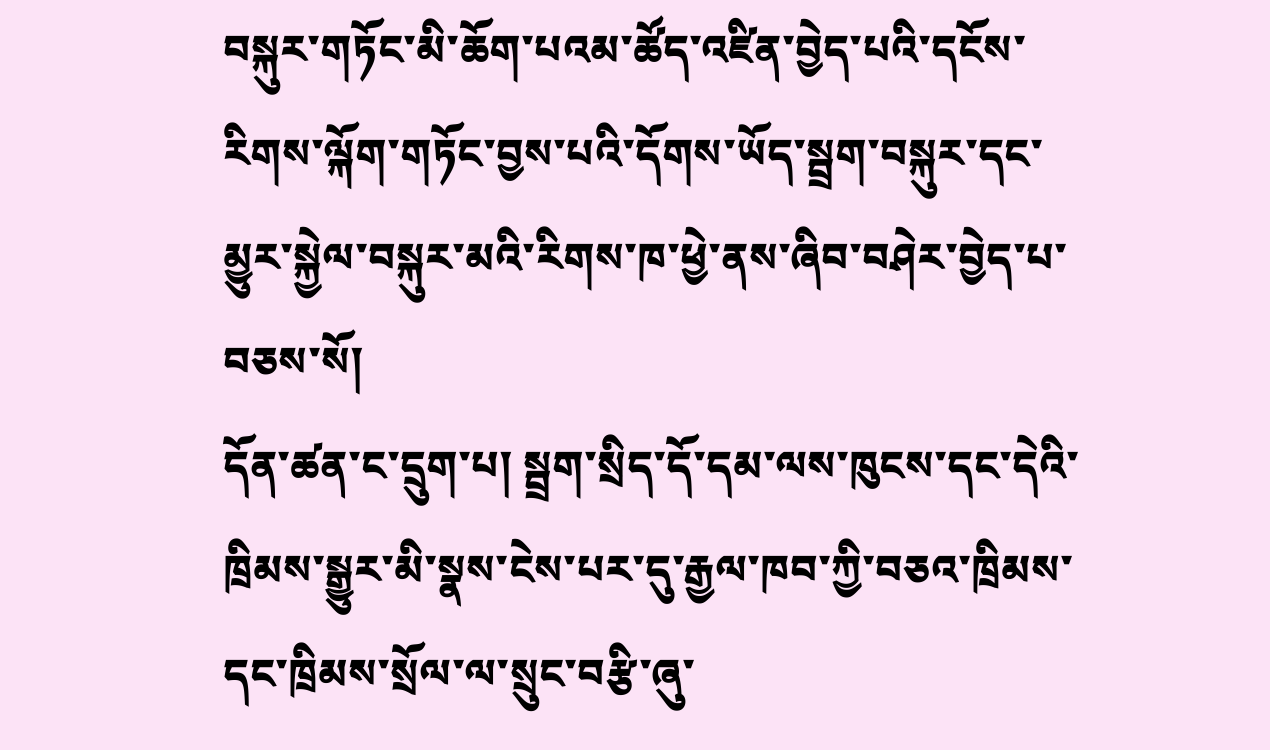བསྐུར་གཏོང་མི་ཆོག་པའམ་ཚོད་འཛིན་བྱེད་པའི་དངོས་རིགས་ལྐོག་གཏོང་བྱས་པའི་དོགས་ཡོད་སྦྲག་བསྐུར་དང་མྱུར་སྐྱེལ་བསྐུར་མའི་རིགས་ཁ་ཕྱེ་ནས་ཞིབ་བཤེར་བྱེད་པ་བཅས་སོ།
དོན་ཚན་ང་དྲུག་པ། སྦྲག་སྲིད་དོ་དམ་ལས་ཁུངས་དང་དེའི་ཁྲིམས་སྒྱུར་མི་སྣས་ངེས་པར་དུ་རྒྱལ་ཁབ་ཀྱི་བཅའ་ཁྲིམས་དང་ཁྲིམས་སྲོལ་ལ་སྲུང་བརྩི་ཞུ་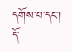དགོས་པ་དང་། དོ་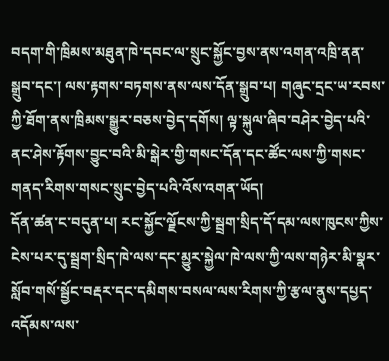བདག་གི་ཁྲིམས་མཐུན་ཁེ་དབང་ལ་སྲུང་སྐྱོང་བྱས་ནས་འགན་འཁྲི་ནན་སྒྲུབ་དང་། ལས་རྟགས་བཏགས་ནས་ལས་དོན་སྒྲུབ་པ། གཞུང་དྲང་ཡ་རབས་ཀྱི་ཐོག་ནས་ཁྲིམས་སྒྱུར་བཅས་བྱེད་དགོས། ལྟ་སྐུལ་ཞིབ་བཤེར་བྱེད་པའི་ནང་ཤེས་རྟོགས་བྱུང་བའི་མི་སྒེར་གྱི་གསང་དོན་དང་ཚོང་ལས་ཀྱི་གསང་གནད་རིགས་གསང་སྲུང་བྱེད་པའི་འོས་འགན་ཡོད།
དོན་ཚན་ང་བདུན་པ། རང་སྐྱོང་ལྗོངས་ཀྱི་སྦྲག་སྲིད་དོ་དམ་ལས་ཁུངས་ཀྱིས་ངེས་པར་དུ་སྦྲག་སྲིད་ཁེ་ལས་དང་མྱུར་སྐྱེལ་ཁེ་ལས་ཀྱི་ལས་གཉེར་མི་སྣར་སློབ་གསོ་སྦྱོང་བརྡར་དང་དམིགས་བསལ་ལས་རིགས་ཀྱི་རྩལ་ནུས་དཔྱད་འདོམས་ལས་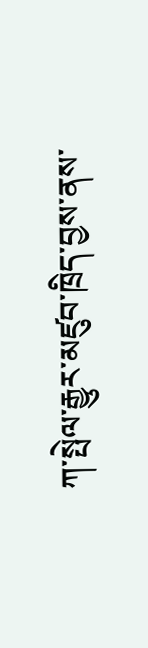ཀ་སྤེལ་རྒྱུར་མཛུབ་ཁྲིད་བྱས་ནས་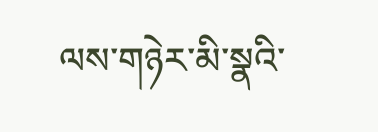ལས་གཉེར་མི་སྣའི་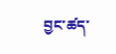བྱང་ཚད་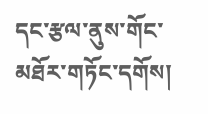དང་རྩལ་ནུས་གོང་མཐོར་གཏོང་དགོས།